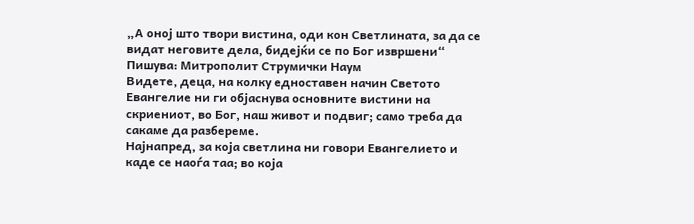„А оној што твори вистина, оди кон Светлината, за да се видат неговите дела, бидејќи се по Бог извршени“
Пишува: Митрополит Струмички Наум
Видете, деца, на колку едноставен начин Светото Евангелие ни ги објаснува основните вистини на скриениот, во Бог, наш живот и подвиг; само треба да сакаме да разбереме.
Најнапред, за која светлина ни говори Евангелието и каде се наоѓа таа; во која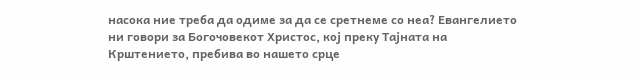насока ние треба да одиме за да се сретнеме со неа? Евангелието ни говори за Богочовекот Христос, кој преку Тајната на Крштението, пребива во нашето срце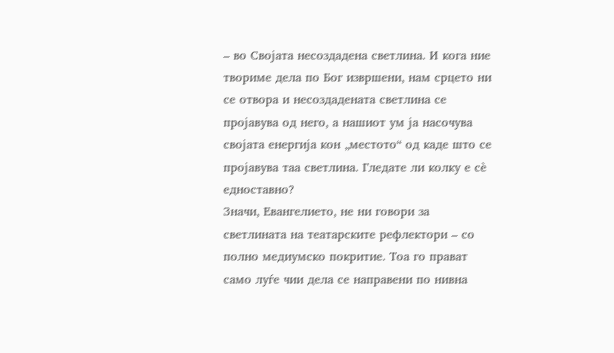– во Својата несоздадена светлина. И кога ние твориме дела по Бог извршени, нам срцето ни се отвора и несоздадената светлина се пројавува од него, а нашиот ум ја насочува својата енергија кон „местото“ од каде што се пројавува таа светлина. Гледате ли колку е сѐ едноставно?
Значи, Евангелието, не ни говори за светлината на театарските рефлектори – со полно медиумско покритие. Тоа го прават само луѓе чии дела се направени по нивна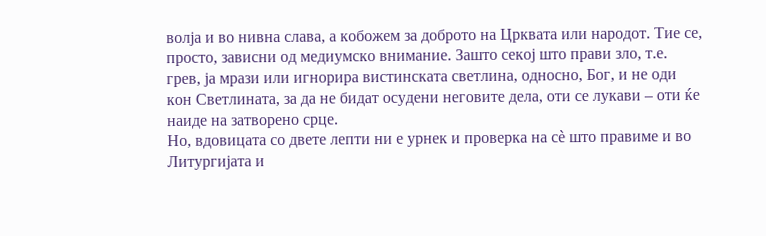волја и во нивна слава, а кобожем за доброто на Црквата или народот. Тие се, просто, зависни од медиумско внимание. Зашто секој што прави зло, т.е. грев, ја мрази или игнорира вистинската светлина, односно, Бог, и не оди кон Светлината, за да не бидат осудени неговите дела, оти се лукави – оти ќе наиде на затворено срце.
Но, вдовицата со двете лепти ни е урнек и проверка на сѐ што правиме и во Литургијата и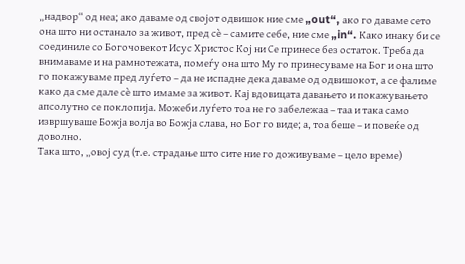„надвор“ од неа; ако даваме од својот одвишок ние сме „out“, ако го даваме сето она што ни останало за живот, пред сѐ – самите себе, ние сме „in“. Како инаку би се соединиле со Богочовекот Исус Христос Кој ни Се принесе без остаток. Треба да внимаваме и на рамнотежата, помеѓу она што Му го принесуваме на Бог и она што го покажуваме пред луѓето – да не испадне дека даваме од одвишокот, а се фалиме како да сме дале сѐ што имаме за живот. Кај вдовицата давањето и покажувањето апсолутно се поклопија. Можеби луѓето тоа не го забележаа – таа и така само извршуваше Божја волја во Божја слава, но Бог го виде; а, тоа беше – и повеќе од доволно.
Така што, „овој суд (т.е. страдање што сите ние го доживуваме – цело време)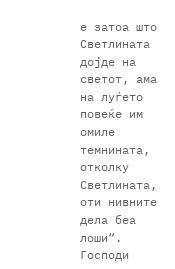е затоа што Светлината дојде на светот, ама на луѓето повеќе им омиле темнината, отколку Светлината, оти нивните дела беа лоши“.
Господи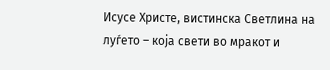Исусе Христе, вистинска Светлина на луѓето – која свети во мракот и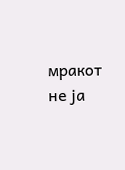мракот не ја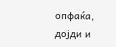опфаќа, дојди и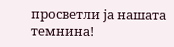просветли ја нашата темнина!